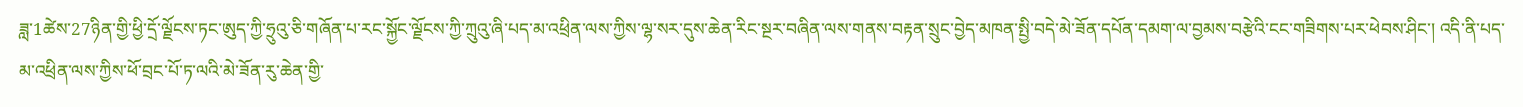ཟླ་1ཚེས་27ཉིན་གྱི་ཕྱི་དྲོ་ལྗོངས་ཏང་ཨུད་ཀྱི་ཧྲུའུ་ཅི་གཞོན་པ་རང་སྐྱོང་ལྗོངས་ཀྱི་ཀྲུའུ་ཞི་པད་མ་འཕྲིན་ལས་ཀྱིས་ལྷ་སར་དུས་ཆེན་རིང་སྔར་བཞིན་ལས་གནས་བརྟན་སྲུང་བྱེད་མཁན་སྤྱི་བདེ་མེ་ཟོན་དཔོན་དམག་ལ་བྱམས་བརྩེའི་ངང་གཟིགས་པར་ཕེབས་ཤིང་། འདི་ནི་པད་མ་འཕྲིན་ལས་ཀྱིས་ཕོ་བྲང་པོ་ཏ་ལའི་མེ་ཟོན་རུ་ཆེན་གྱི་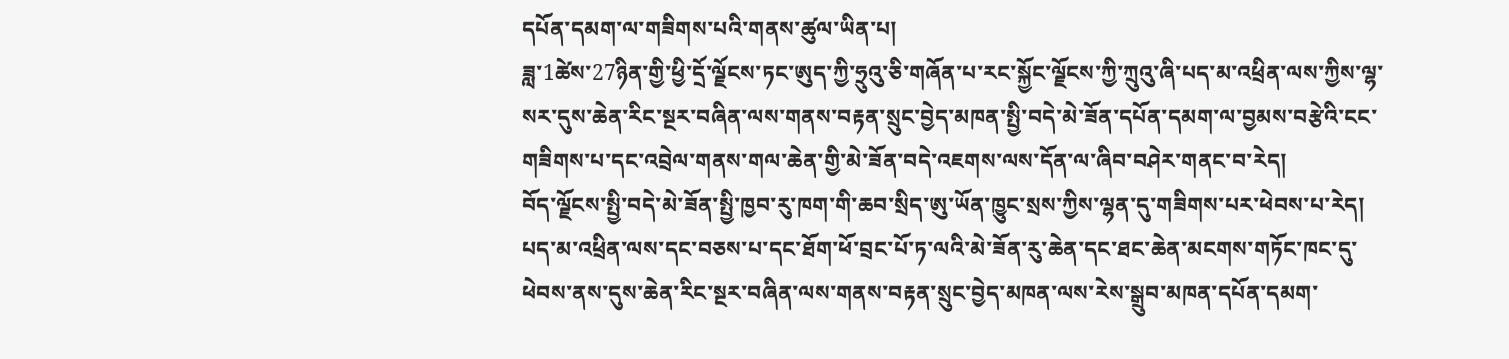དཔོན་དམག་ལ་གཟིགས་པའི་གནས་ཚུལ་ཡིན་པ།
ཟླ་1ཚེས་27ཉིན་གྱི་ཕྱི་དྲོ་ལྗོངས་ཏང་ཨུད་ཀྱི་ཧྲུའུ་ཅི་གཞོན་པ་རང་སྐྱོང་ལྗོངས་ཀྱི་ཀྲུའུ་ཞི་པད་མ་འཕྲིན་ལས་ཀྱིས་ལྷ་སར་དུས་ཆེན་རིང་སྔར་བཞིན་ལས་གནས་བརྟན་སྲུང་བྱེད་མཁན་སྤྱི་བདེ་མེ་ཟོན་དཔོན་དམག་ལ་བྱམས་བརྩེའི་ངང་གཟིགས་པ་དང་འབྲེལ་གནས་གལ་ཆེན་གྱི་མེ་ཟོན་བདེ་འཇགས་ལས་དོན་ལ་ཞིབ་བཤེར་གནང་བ་རེད།
བོད་ལྗོངས་སྤྱི་བདེ་མེ་ཟོན་སྤྱི་ཁྱབ་རུ་ཁག་གི་ཆབ་སྲིད་ཨུ་ཡོན་ཁྱུང་སྲས་ཀྱིས་ལྷན་དུ་གཟིགས་པར་ཕེབས་པ་རེད།
པད་མ་འཕྲིན་ལས་དང་བཅས་པ་དང་ཐོག་ཕོ་བྲང་པོ་ཏ་ལའི་མེ་ཟོན་རུ་ཆེན་དང་ཐང་ཆེན་མངགས་གཏོང་ཁང་དུ་ཕེབས་ནས་དུས་ཆེན་རིང་སྔར་བཞིན་ལས་གནས་བརྟན་སྲུང་བྱེད་མཁན་ལས་རེས་སྒྲུབ་མཁན་དཔོན་དམག་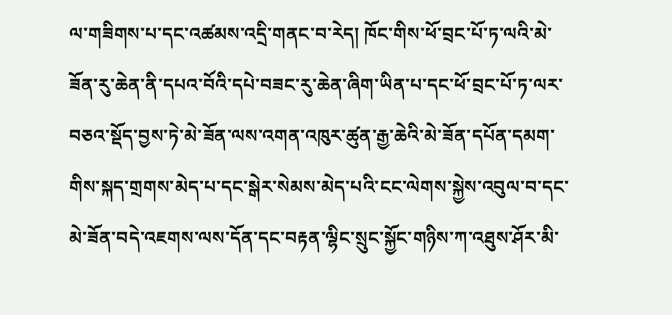ལ་གཟིགས་པ་དང་འཚམས་འདྲི་གནང་བ་རེད། ཁོང་གིས་ཕོ་བྲང་པོ་ཏ་ལའི་མེ་ཟོན་རུ་ཆེན་ནི་དཔའ་བོའི་དཔེ་བཟང་རུ་ཆེན་ཞིག་ཡིན་པ་དང་ཕོ་བྲང་པོ་ཏ་ལར་བཅའ་སྡོད་བྱས་ཏེ་མེ་ཟོན་ལས་འགན་འཁུར་ཚུན་རྒྱ་ཆེའི་མེ་ཟོན་དཔོན་དམག་གིས་སྐད་གྲགས་མེད་པ་དང་སྒེར་སེམས་མེད་པའི་ངང་ལེགས་སྐྱེས་འབུལ་བ་དང་མེ་ཟོན་བདེ་འཇགས་ལས་དོན་དང་བརྟན་ལྷིང་སྲུང་སྐྱོང་གཉིས་ཀ་འཐུས་ཤོར་མི་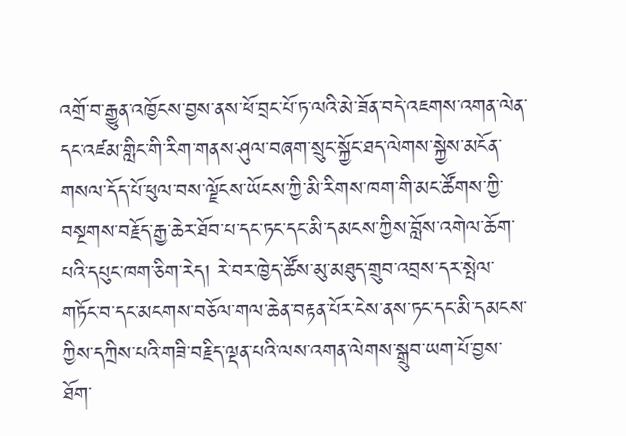འགྲོ་བ་རྒྱུན་འཁྱོངས་བྱས་ནས་ཕོ་བྲང་པོ་ཏ་ལའི་མེ་ཟོན་བདེ་འཇགས་འགན་ལེན་དང་འཛམ་གླིང་གི་རིག་གནས་ཤུལ་བཞག་སྲུང་སྐྱོང་ཐད་ལེགས་སྐྱེས་མངོན་གསལ་དོད་པོ་ཕུལ་བས་ལྗོངས་ཡོངས་ཀྱི་མི་རིགས་ཁག་གི་མང་ཚོགས་ཀྱི་བསྔགས་བརྗོད་རྒྱ་ཆེར་ཐོབ་པ་དང་ཏང་དང་མི་དམངས་ཀྱིས་བློས་འགེལ་ཆོག་པའི་དཔུང་ཁག་ཅིག་རེད། རེ་བར་ཁྱེད་ཚོས་མུ་མཐུད་གྲུབ་འབྲས་དར་སྤེལ་གཏོང་བ་དང་མངགས་བཅོལ་གལ་ཆེན་བརྟན་པོར་ངེས་ནས་ཏང་དང་མི་དམངས་ཀྱིས་དཀྲིས་པའི་གཟི་བརྗིད་ལྡན་པའི་ལས་འགན་ལེགས་སྒྲུབ་ཡག་པོ་བྱས་ཐོག་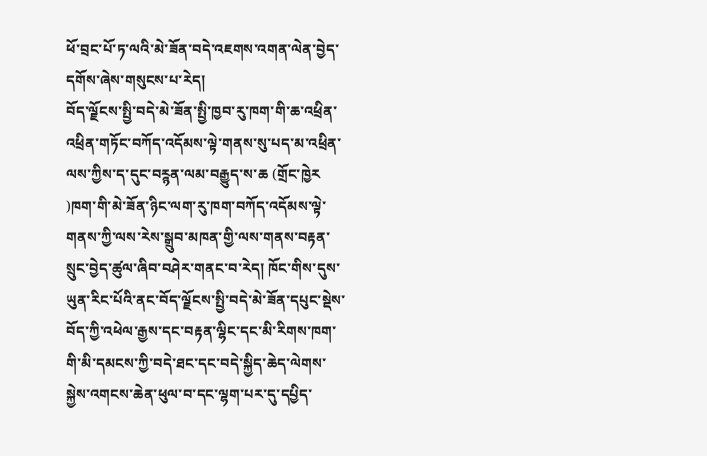ཕོ་བྲང་པོ་ཏ་ལའི་མེ་ཟོན་བདེ་འཇགས་འགན་ལེན་བྱེད་དགོས་ཞེས་གསུངས་པ་རེད།
བོད་ལྗོངས་སྤྱི་བདེ་མེ་ཟོན་སྤྱི་ཁྱབ་རུ་ཁག་གི་ཆ་འཕྲིན་འཕྲིན་གཏོང་བཀོད་འདོམས་ལྟེ་གནས་སུ་པད་མ་འཕྲིན་ལས་ཀྱིས་ད་དུང་བཪྙན་ལམ་བརྒྱུད་ས་ཆ (གྲོང་ཁྱེར )ཁག་གི་མེ་ཟོན་ཉིང་ལག་རུ་ཁག་བཀོད་འདོམས་ལྟེ་གནས་ཀྱི་ལས་རེས་སྒྲུབ་མཁན་གྱི་ལས་གནས་བརྟན་སྲུང་བྱེད་ཚུལ་ཞིབ་བཤེར་གནང་བ་རེད། ཁོང་གིས་དུས་ཡུན་རིང་པོའི་ནང་བོད་ལྗོངས་སྤྱི་བདེ་མེ་ཟོན་དཔུང་སྡེས་བོད་ཀྱི་འཕེལ་རྒྱས་དང་བརྟན་ལྷིང་དང་མི་རིགས་ཁག་གི་མི་དམངས་ཀྱི་བདེ་ཐང་དང་བདེ་སྐྱིད་ཆེད་ལེགས་སྐྱེས་འགངས་ཆེན་ཕུལ་བ་དང་ལྷག་པར་དུ་དཔྱིད་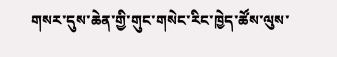གསར་དུས་ཆེན་གྱི་གུང་གསེང་རིང་ཁྱེད་ཚོས་ལུས་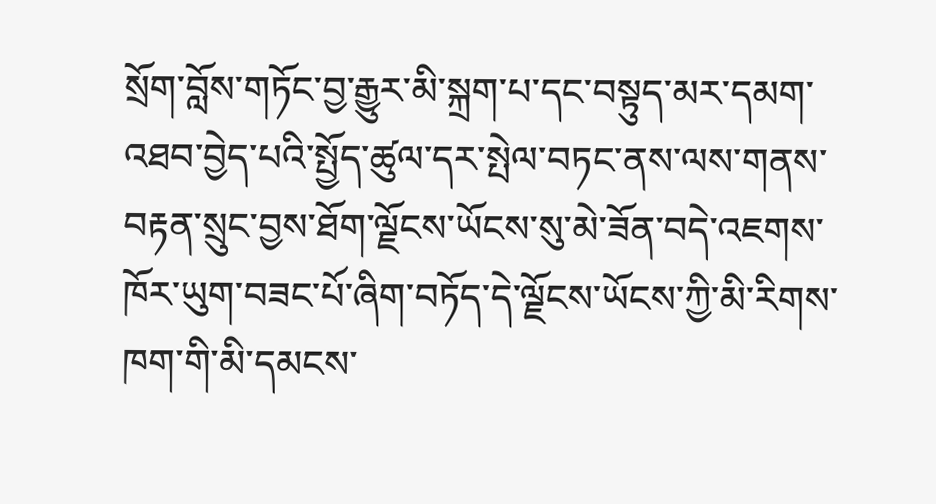སྲོག་བློས་གཏོང་བྱ་རྒྱུར་མི་སྐྲག་པ་དང་བསྟུད་མར་དམག་འཐབ་བྱེད་པའི་སྤྱོད་ཚུལ་དར་སྤེལ་བཏང་ནས་ལས་གནས་བརྟན་སྲུང་བྱས་ཐོག་ལྗོངས་ཡོངས་སུ་མེ་ཟོན་བདེ་འཇགས་ཁོར་ཡུག་བཟང་པོ་ཞིག་བཏོད་དེ་ལྗོངས་ཡོངས་ཀྱི་མི་རིགས་ཁག་གི་མི་དམངས་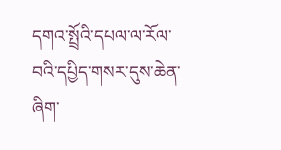དགའ་སྤྲོའི་དཔལ་ལ་རོལ་བའི་དཔྱིད་གསར་དུས་ཆེན་ཞིག་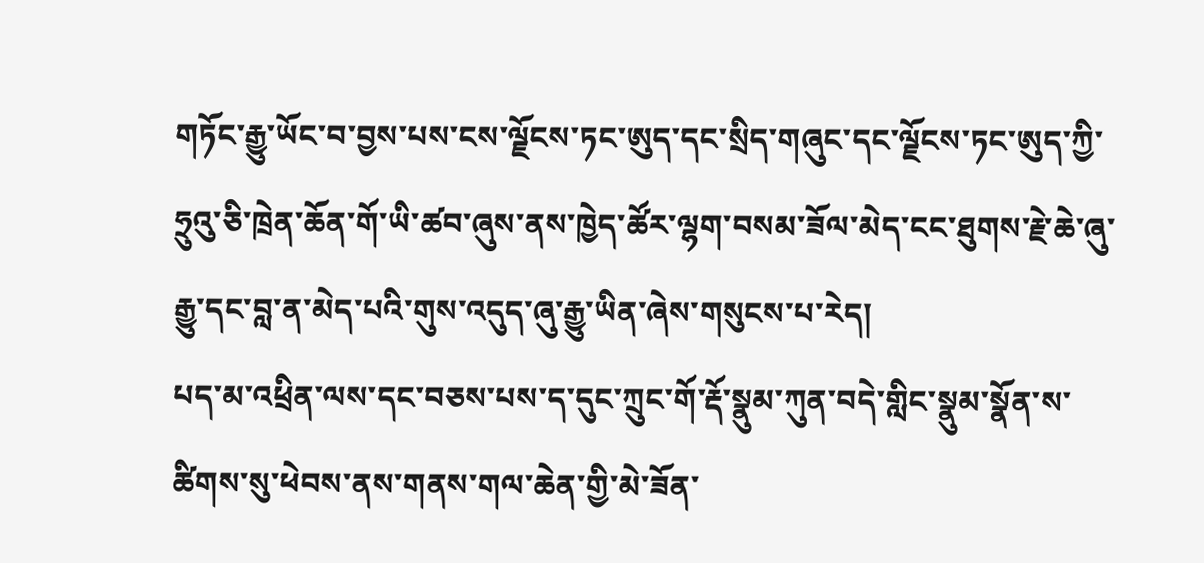གཏོང་རྒྱུ་ཡོང་བ་བྱས་པས་ངས་ལྗོངས་ཏང་ཨུད་དང་སྲིད་གཞུང་དང་ལྗོངས་ཏང་ཨུད་ཀྱི་ཧྲུའུ་ཅི་ཁྲེན་ཆོན་གོ་ཡི་ཚབ་ཞུས་ནས་ཁྱེད་ཚོར་ལྷག་བསམ་ཟོལ་མེད་ངང་ཐུགས་རྗེ་ཆེ་ཞུ་རྒྱུ་དང་བླ་ན་མེད་པའི་གུས་འདུད་ཞུ་རྒྱུ་ཡིན་ཞེས་གསུངས་པ་རེད།
པད་མ་འཕྲིན་ལས་དང་བཅས་པས་ད་དུང་ཀྲུང་གོ་རྡོ་སྣུམ་ཀུན་བདེ་གླིང་སྣུམ་སྣོན་ས་ཚིགས་སུ་ཕེབས་ནས་གནས་གལ་ཆེན་གྱི་མེ་ཟོན་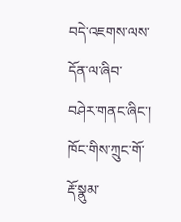བདེ་འཇགས་ལས་དོན་ལ་ཞིབ་བཤེར་གནང་ཞིང་། ཁོང་གིས་ཀྲུང་གོ་རྡོ་སྣུམ་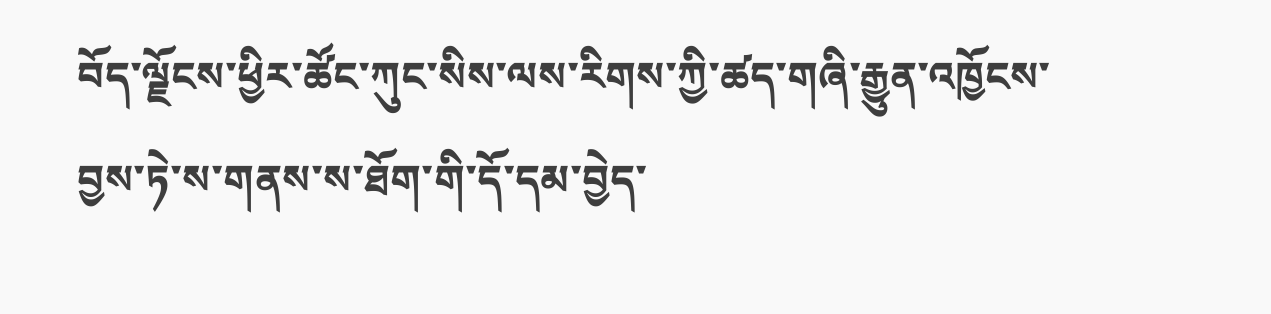བོད་ལྗོངས་ཕྱིར་ཚོང་ཀུང་སིས་ལས་རིགས་ཀྱི་ཚད་གཞི་རྒྱུན་འཁྱོངས་བྱས་ཏེ་ས་གནས་ས་ཐོག་གི་དོ་དམ་བྱེད་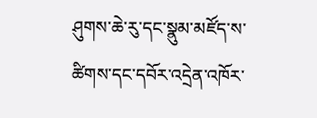ཤུགས་ཆེ་རུ་དང་སྣུམ་མཛོད་ས་ཚིགས་དང་དབོར་འདྲེན་འཁོར་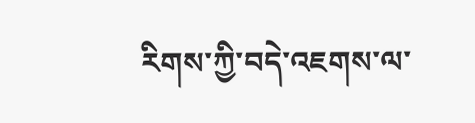རིགས་ཀྱི་བདེ་འཇགས་ལ་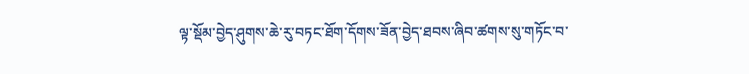ལྟ་སྡོམ་བྱེད་ཤུགས་ཆེ་རུ་བཏང་ཐོག་དོགས་ཟོན་བྱེད་ཐབས་ཞིབ་ཚགས་སུ་གཏོང་བ་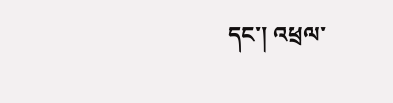དང་། འཕྲལ་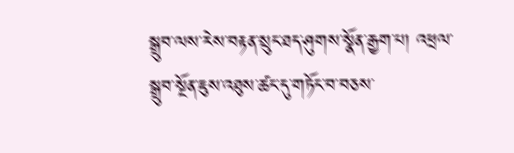སྒྲུབ་ལས་རེས་བརྟན་སྲུང་ཐད་ཤུགས་སྣོན་རྒྱག་པ། འཕྲལ་སྒྲུབ་སྔོན་ཇུས་འཐུས་ཚང་དུ་གཏོང་བ་བཅས་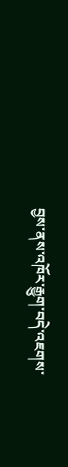བྱས་ནས་འཁོར་རྒྱུག་བདེ་འཇགས་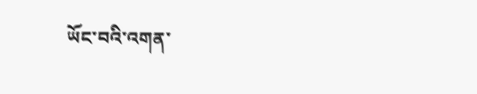ཡོང་བའི་འགན་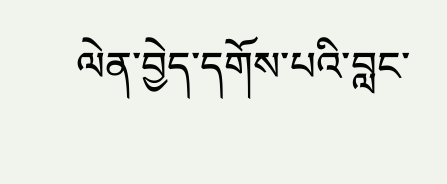ལེན་བྱེད་དགོས་པའི་བླང་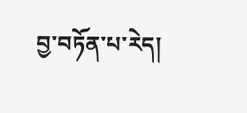བྱ་བཏོན་པ་རེད།